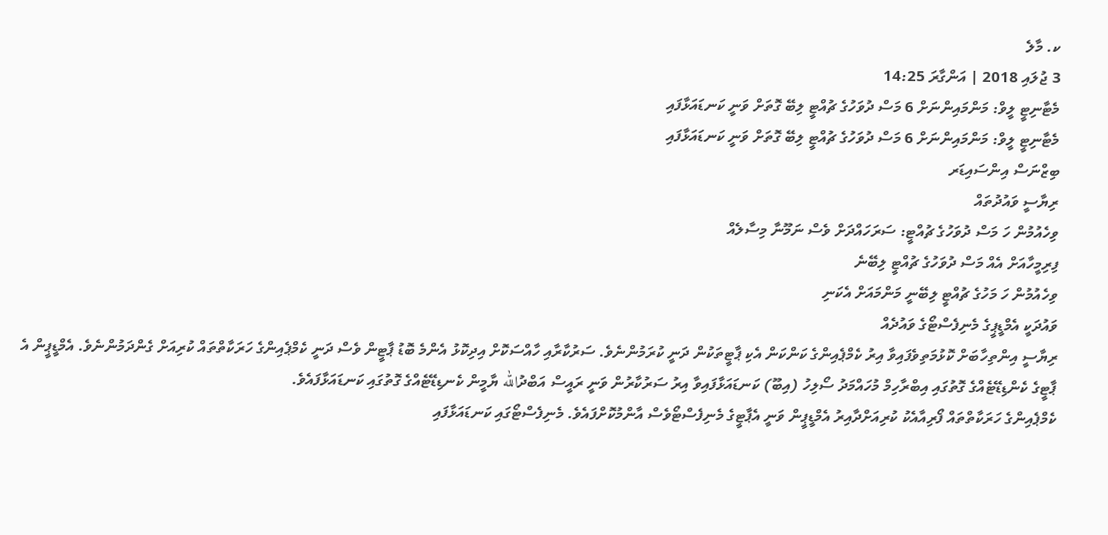ކ. މާލެ
3 ޖުލައި 2018 | އަންގާރަ 14:25
މެޓާނިޓީ ލީވް: މަންމައިންނަށް 6 މަސް ދުވަހުގެ ޗުއްޓީ ލިބޭ ގޮތަށް ވަނީ ކަނޑައަޅާފައި
މެޓާނިޓީ ލީވް: މަންމައިންނަށް 6 މަސް ދުވަހުގެ ޗުއްޓީ ލިބޭ ގޮތަށް ވަނީ ކަނޑައަޅާފައި
ބިޒްނަސް އިންސައިޑަރ
ރިޔާސީ ވައުދުތައް
ވިހެއުމުން ހަ މަސް ދުވަހުގެ ޗުއްޓީ: ސަރަހައްދަށް ވެސް ނަމޫނާ މިސާލެއް
ފިރިމީހާއަށް އެއް މަސް ދުވަހުގެ ޗުއްޓީ ލިބޭނެ
ވިހެއުމުން ހަ މަހުގެ ޗުއްޓީ ލިބޭނީ މަންމައަށް އެކަނި
ވައުދަކީ އެމްޑީޕީގެ މެނިފެސްޓޯގެ ވައުދެއް
ރިޔާސީ އިންތިހާބަށް ކޮޅުމަތިވެފައިވާ އިރު ކެމްޕެއިންގެ ކަންކަން އެކި ޕާޓީތަކުން ދަނީ ކުރަމުންނެވެ. ސަރުކާރާއި ހާއްސަކޮށް އިދިކޮޅު އެންމެ ބޮޑު ޕާޓީން ވެސް ދަނީ ކެމްޕެއިންގެ ހަރަކާތްތައް ކުރިއަށް ގެންދަމުންނެވެ. އެމްޑީޕީން އެ ޕާޓީގެ ކެންޑިޑޭޓެއްގެ ގޮތުގައި އިބްރާހިމް މުހައްމަދު ސޯލިހު (އިބޫ) ކަނޑައަޅާފައިވާ އިރު ސަރުކާރުން ވަނީ ރައީސް އަބްދުالله ޔާމީން ކެނޑިޑޭޓެއްގެ ގޮތުގައި ކަނޑައަޅާފައެވެ.
ކެމްޕެއިންގެ ހަރަކާތްތައް ފޯރިއާއެކު ކުރިއަށްދާއިރު އެމްޑީޕީން ވަނީ އެޕާޓީގެ މެނިފެސްޓޯވެސް އާންމުކޮށްފައެވެ. މެނިފެސްޓޯގައި ކަނޑައަޅާފައި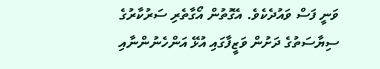ވަނީ ފަސް ވައުދެކެވެ. އެގޮތުން އޯގާތެރި ސަރުކާރުގެ ސިޔާސަތުގެ ދަށުން ވަޒީފާގައި އުޅޭ އަންހެނުންނާއި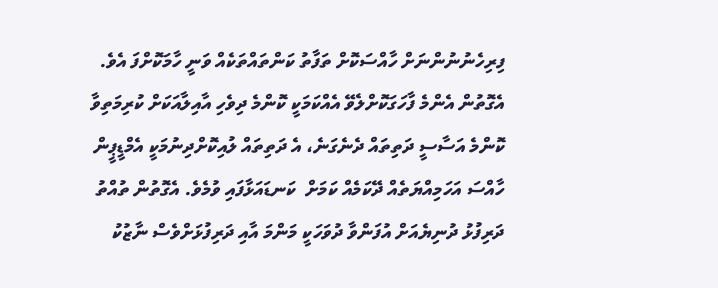ފިރިހެނުނުންނަށް ހާއްސަކޮށް ތަފާތު ކަންތައްތަކެއް ވަނީ ހާމަކޮށްފަ އެވެ. އެގޮތުން އެންމެ ފާހަގަކޮށްލެވޭ އެއްކަމަކީ ކޮންމެ ދިވެހި އާއިލާއަކަށް ކުރިމަތިވާ ކޮންމެ އަސާސީ ދަތިތައް ދެނެގަނެ، އެ ދަތިތައް ލުއިކޮށްދިނުމަކީ އެމްޑީޕީން ހާއްސަ އަހަމިއްޔަތެއް ދޭކަމެއް ކަމަށް  ކަނޑައަޅާފައި ވުމެވެ. އެގޮތުން ތުއްތު ދަރިފުޅު ދުނިޔެއަށް އުފަންވާ ދުވަހަކީ މަންމަ އާއި ދަރިފުޅަށްވެސް ނާޒުކު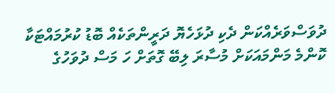ދުވަސްވަރެއްކަން ދެކި ދުޅަހެޔޮ ދަރީންތަކެއް ބޮޑު ކުރުމައްޓަކާ ކޮންމެ މަންމައަކަށް މުސާރަ ލިބޭ ގޮތަށް ހަ މަސް ދުވަހުގެ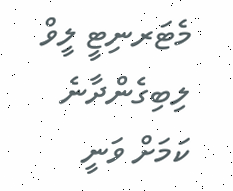މެޓަރނިޓީ ލީވް ލިބިގެންދާނެ ކަމަށް ވަނީ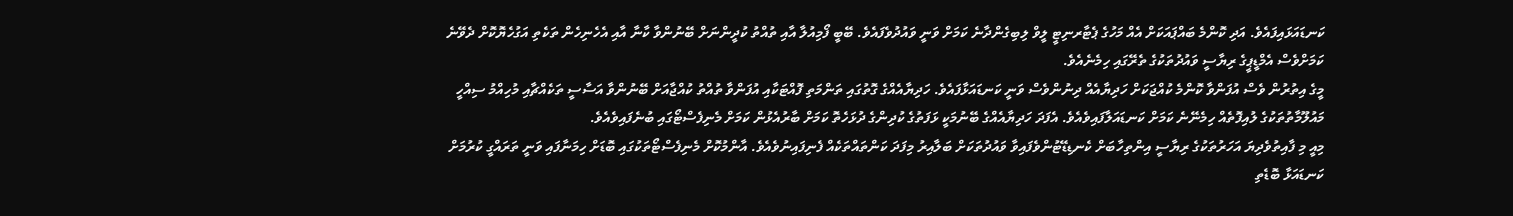ކަނޑައަޅައިފައެވެ. އަދި ކޮންމެ ބައްޕައަކަށް އެއް މަހުގެ ޕެޓާރނިޓީ ލީވް ލިބިގެންދާނެ ކަމަށް ވަނީ ވައުދުވެފައެވެ. ބޭބީ ފޯމިއުލާ އާއި ތުއްތު ކުދީންނަށް ބޭނުންވާ ކާނާ އާއި އެހެނިހެން ތަކެތި އަގުހެޔޮކޮށް ދެވޭނެ ކަމަށްވެސް އެމްޑީޕީގެ ރިޔާސީ ވައުދުތަކުގެ ތެރޭގައި ހިމެނެއެވެ.
މީގެ އިތުރުން ވެސް އުފަންވާ ކޮންމެ ކުއްޖަކަށް ހަދިޔާއެއް ދިނުންވެސް ވަނީ ކަނޑައަޅާފައެވެ. ހަދިޔާއެއްގެ ގޮތުގައި ތަންމަތި ފޮއްޓަކާއި އުފަންވާ ތުއްތު ކުއްޖާއަށް ބޭނުންވާ އަސާސީ ތަކެއްޗާއި މުހިއްމު ސިއްހީ މައުލޫމާތުތަކުގެ ލުއިފޮތެއް ހިމެނޭނެ ކަމަށް ކަނޑައަލާފައިވެއެވެ. އެފަދަ ހަދިޔާއެއްގެ ބޭނުމަކީ ޅަފަތުގެ ކުދިންގެ ދުޅަހެތޮ ކަމަށް ބާރުއެޅުން ކަމަށް މެނިފެސްޓޯގައި ބުނެފައިވެއެވެ.
މިއީ މި ފާއިތުވެދިޔަ އަހަރުތަކުގެ ރިޔާސީ އިންތިހާބަށް ކެނޑިޑޭޓުންވެފައިވާ ވައުދުތަކަށް ބަލާއިރު މިފަދަ ކަންތައްތަކެއް ފެނިފައިނުވެއެވެ. އާންމުކޮށް މެނިފެސްޓޯތަކުގައި ބޮޑަށް ހިމަނާފައި ވަނީ ތަރައްގީ ކުރުމަށް ކަނޑައަޅާ ބޮޑެތި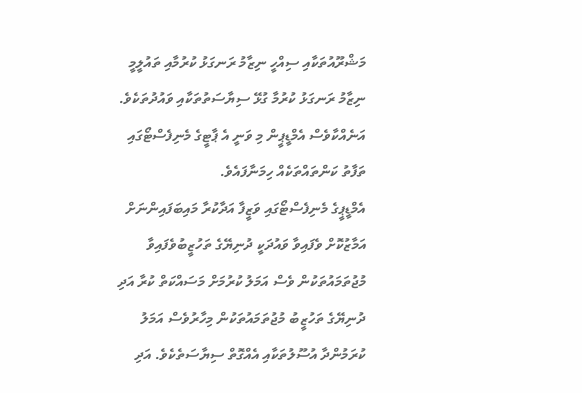މަޝްރޫއުތަކާއި ސިއްހީ ނިޒާމު ރަނގަޅު ކުރުމާއި ތައުލީމީ ނިޒާމު ރަނގަޅު ކުރުމާ ގުޅޭ ސިޔާސަތުތަކާއި ވައުދުތަކެވެ. އަނެއްކާވެސް އެމްޑީޕީން މި ވަނީ އެ ޕާޓީގެ މެނިފެސްޓޯގައި ތަފާތު ކަންތައްތަކެއް ހިމަނާފައެވެ.
އެމްޑީޕީގެ މެނިފެސްޓޯގައި ވަޒީފާ އަދާކުރާ މައިބަފައިންނަށް އަމާޒުކޮށް ވެފައިވާ ވައުދަކީ ދުނިޔޭގެ ތަހުޒީބުވެފައިވާ މުޖުތަމައުތަކުން ވެސް އަމަލު ކުރުމަށް މަސައްކަތް ކުރާ އަދި ދުނިޔޭގެ ތަހުޒީބު މުޖުތަމައުތަކުން މިހާރުވެސް އަމަލު ކުރަމުންދާ އުސޫލުތަކާއި އެއްގޮތް ސިޔާސަތެކެވެ. އަދި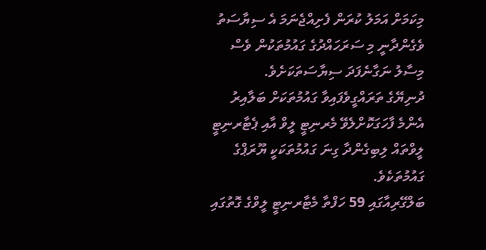މިކަމަށް އަމަލު ކުރަން ފެށިއްޖެނަމަ އެ ސިޔާސަތު ވެގެންދާނީ މި ސަރަހައްދުގެ ގައުމުތަކުން ވެސް މިސާލު ނަގާނެފަދަ ސިޔާސަތަކަށެވެ.
ދުނިޔޭގެ ތަރައްގީވެފައިވާ ގައުމުތަކަށް ބަލާއިރު އެންމެ ފާހަގަކޮށްލެވޭ މެރނިޓީ ލީވް އާއި ޕެޓާރނިޓީ ލީވްތައް ލިބިގެންދާ ގިނަ ގައުމުތަކަކީ ޔޫރަޕްގެ ގައުމުތަކެވެ.
ބަލްގޭރިއާގައި 59 ހަފްތާ މެޓާރނިޓީ ލީވްގެ ގޮތުގައި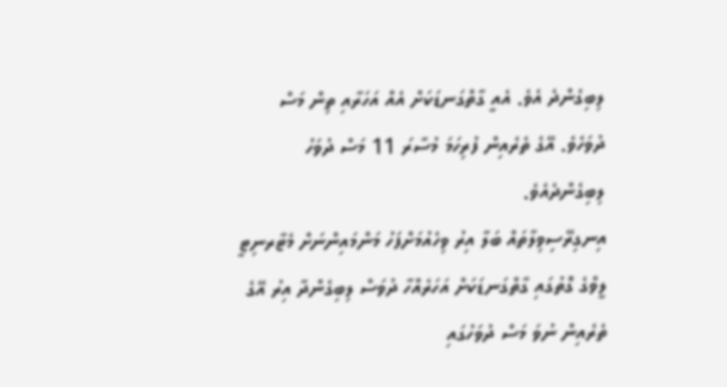ލިބިގެންދެ އެވެ. އެއީ ގާތްގަނޑަކަށް އެއް އަހަރާއި ތިން މަސް ދުވަހެވެ. އޭގެ ތެރެއިން ފުރިހަމަ މުސާރަ 11 މަސް ދުވަހު ލިބިގެންދެއެވެ.
އިނގިރޭސިވިލާތައް ބަލާ އިރު ވިހެއުމަށްފަހު މަންމައިންނަށް މެޓާރނިޓީ ލީވްގެ ގޮތުގައި ގާތްގަނޑަކަށް އަހަރެއްހާ ދުވަސް ލިބިގެންދާ އިރު އޭގެ ތެރެއިން ނުވަ މަސް ދުވަހުގައި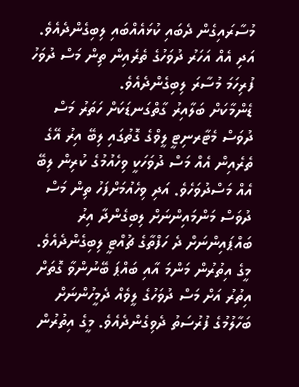މުސާރައިގެން ދެބައި ކުޅައެއްބައި ލިބިގެންދެއެވެ. އަދި އެއް އަހަރު ދުވަހުގެ ތެރެއިން ތިން މަސް ދުވަހު ފުރިހަމަ މުސާރަ ލިބިގެންދެއެވެ.
ޑެންމާކަށް ބަލާއިރު ގާތްގަނޑަކަށް ހަތަރު މަސް ދުވަސް މެޓާރނިޓީ ލީވްގެ ގޮތުގައި ލިބޭ އިރު އޭގެ ތެރެއިން އެއް މަސް ދުވަހަކީ ވިހެއުމުގެ ކުރިން ލިބޭ އެއް މަސްދުވަހެވެ. އަދި ވިހެއުމަށްފަހު ތިން މަސް ދުވަސް މަންމައިންނަށް ލިބިގެންދާ އިރު ބައްޕައިންނަށް ދެ ހަފްތާގެ ޗުއްޓީ ލިބިގެންދެއެވެ. މީގެ އިތުރުން މަންމަ އާއި ބައްޕަ ބޭނުންވާ ގޮތަށް އިތުރު އަށް މަސް ދުވަހުގެ ލީވެއް ދެމީހުންނަށް ބަހާލުމުގެ ފުރުސަތު ދެވިގެންދެއެވެ. މީގެ އިތުރުން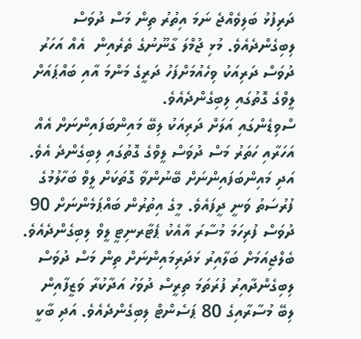ދަރިފުޅު ބަލިވެއްޖެ ނަމަ އިތުރު ތިން މަސް ދުވަސް ލިބިގެންދެއެވެ. މުޅި ޖުމްލަ ގާނޫނުގެ ތެރެއިން  އެއް އަހަރު ދުވަސް ދަރިއަކު ވިހެއުމަށްފަހު ދަރީގެ މަންމަ އާއި ބައްޕައަށް ލީވްގެ ގޮތުގައި ލިބިގެންދެއެވެ.
ސްވިޑެންގައި އަލަށް ދަރިއަކު ލިބޭ މައިންބަފައިންނަށް އެއް އަހަރާއި ހަތަރު މަސް ދުވަސް ލީވްގެ ގޮތުގައި ލިބިގެންދެ އެވެ. އަދި މައިންބަފައިންނަށް ބޭނުންވާ ގޮތަކަށް ލީވް ބަހާލުމުގެ ފުރުސަތު ވަނީ ދީފައެވެ. މީގެ އިތުރުން ބައްޕަމެންނަށް 90 ދުވަސް ފުރިހަމަ މުސާރަ އާއެކު ޕެޓާރނިޓީ ލީވް ލިބިގެންދެއެވެ.
ބެލްޖިއަމަށް ބަލާއިރު ޅަދަރިމައިންނަށް ތިން މަސް ދުވަސް ލިބިގެންދާއިރު ފުރަތަމަ ތިރީސް ދުވަހު އަދާކުރާ ވަޒީފާއިން ލިބޭ މުސާރާއިގެ 80 ޕަސެންޓް ލިބިގެންދެއެވެ. އަދި ބާކީ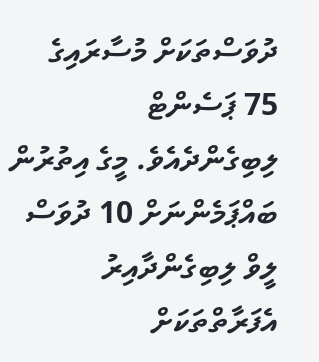ދުވަސްތަކަށް މުސާރައިގެ 75 ޕަސެންޓް ލިބިގެންދެއެވެ. މީގެ އިތުރުން ބައްޕަމެންނަށް 10 ދުވަސް ލީވް ލިބިގެންދާއިރު އެފަރާތްތަކަށް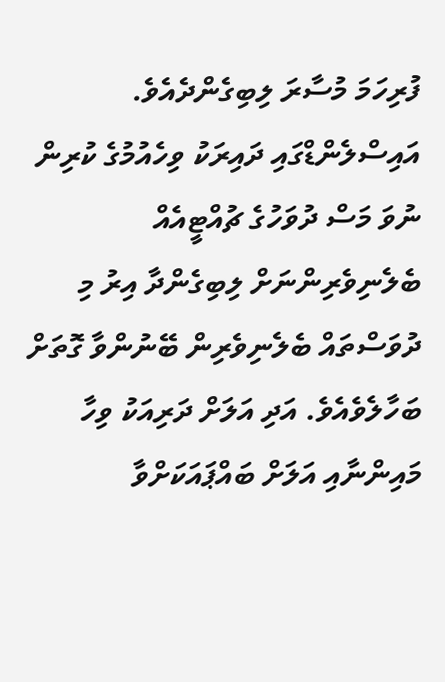ފުރިހަމަ މުސާރަ ލިބިގެންދެއެވެ.
އައިސްލެންޑްގައި ދައިރަކު ވިހެއުމުގެ ކުރިން ނުވަ މަސް ދުވަހުގެ ޗުއްޓީއެއް ބެލެނިވެރިންނަށް ލިބިގެންދާ އިރު މި ދުވަސްތައް ބެލެނިވެރިން ބޭނުންވާ ގޮތަށް ބަހާލެވެއެވެ. އަދި އަލަށް ދަރިއަކު ވިހާ މައިންނާއި އަލަށް ބައްޕައަކަށްވާ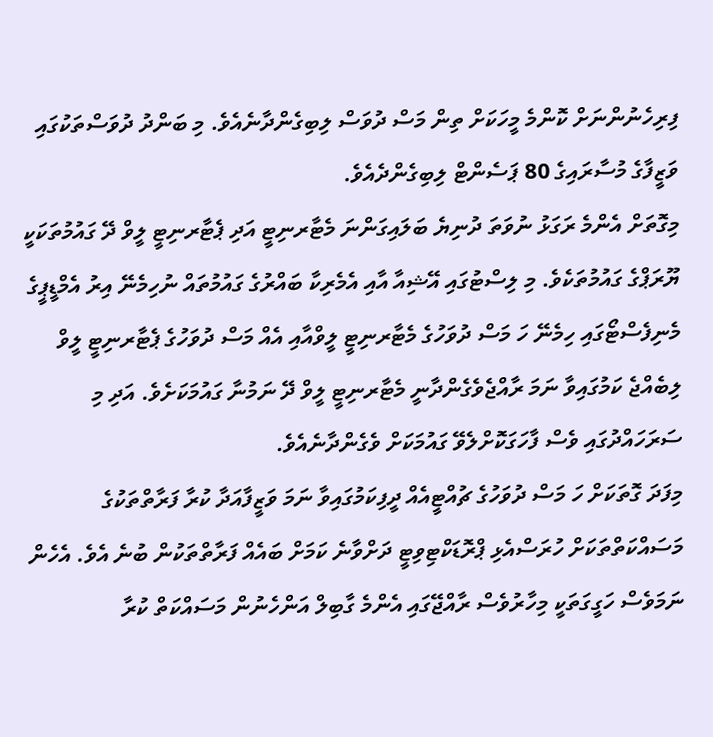ފިރިހެނުންނަށް ކޮންމެ މީހަކަށް ތިން މަސް ދުވަސް ލިބިގެންދާނެއެވެ. މި ބަންދު ދުވަސްތަކުގައި ވަޒީފާގެ މުސާރައިގެ 80 ޕަސެންޓް ލިބިގެންދެއެވެ.
މިގޮތަށް އެންމެ ރަގަޅު ނުވަތަ ދުނިޔެ ބަލައިގަންނަ މެޓާރނިޓީ އަދި ޕެޓާރނިޓީ ލީވް ދޭ ގައުމުތަކަކީ ޔޫރަޕްގެ ގައުމުތަކެވެ. މި ލިސްޓުގައި އޭޝިއާ އާއި އެމެރިކާ ބައްރުގެ ގައުމުތައް ނުހިމެނޭ އިރު އެމްޑީޕީގެ މެނިފެސްޓޯގައި ހިމެނޭ ހަ މަސް ދުވަހުގެ މެޓާރނިޓީ ލީވްއާއި އެއް މަސް ދުވަހުގެ ޕެޓާރނިޓީ ލީވް ލިބެއްޖެ ކަމުގައިވާ ނަމަ ރާއްޖެވެގެންދާނީ މެޓާރނިޓީ ލީވް ދޭ ނަމުނާ ގައުމަކަށެވެ. އަދި މި ސަރަހައްދުގައި ވެސް ފާހަގަކޮށްލެވޭ ގައުމަކަށް ވެގެންދާނެއެވެ.
މިފަދަ ގޮތަކަށް ހަ މަސް ދުވަހުގެ ޗުއްޓީއެއް ދީފިކަމުގައިވާ ނަމަ ވަޒީފާއަދާ ކުރާ ފަރާތްތަކުގެ މަސައްކަތްތަކަށް ހުރަސްއެޅި ޕްރޮޑަކްޓިވިޓީ ދަށްވާނެ ކަމަށް ބައެއް ފަރާތްތަކުން ބުނެ އެވެ. އެހެން ނަމަވެސް ހަގީގަތަކީ މިހާރުވެސް ރާއްޖޭގައި އެންމެ ގާބިލް އަންހެނުން މަސައްކަތް ކުރާ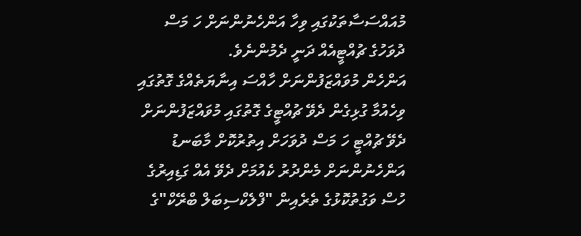މުއައްސަސާތަކުގައި ވިހާ އަންހެނުންނަށް ހަ މަސް ދުވަހުގެ ޗުއްޓީއެއް ދަނީ ދެމުންނެވެ.
އަންހެން މުވައްޒަފުންނަށް ހާއްސަ އިނާޔަތެއްގެ ގޮތުގައި ވިހެއުމާ ގުޅިގެން ދެވޭ ޗުއްޓީގެ ގޮތުގައި މުވައްޒަފުންނަށް ދެވޭ ޗުއްޓީ ހަ މަސް ދުވަހަށް އިތުރުކޮށް މާބަނޑު އަންހެނުންނަށް މެންދުރު ކެއުމަށް ދެވޭ އެއް ގަޑިއިރުގެ ހުސް ވަގުތުކޮޅުގެ ތެރެއިން "ފްލެކްސިބަލް ބްރޭކް"ގެ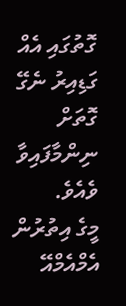ގޮތުގައި އެއް ގަޑިއިރު ނެގޭ ގޮތަށް ނިންމާފައިވާ ވެއެވެ.
މީގެ އިތުރުން އެމްއެމްއޭ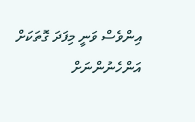އިންވެސް ވަނީ މިފަދަ ގޮތަކަށް އަންހެނުންނަށް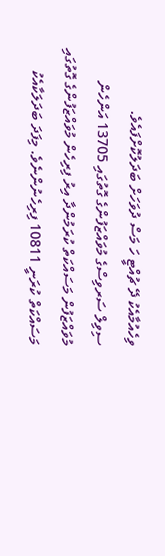ވިހެއުމާއެކު ދޭ ޗުއްޓީ ހަ މަސް ދުވަހަށް ބަދަލުކޮށްފައެވެ.
ސިވިލް ސަރވިސްގެ މުވައްޒަފުންގެ ގޮތުގައި 13705 އަންހެން މުވައްޒަފުން މަސައްކަތް ކުރަމުންދާ އިރު ފިރިހެން މުވައްޒަފުންގެ ގޮތުގައި މަސައްކަތް ކުރަނީ 10811 ފިރިހެނުންނެވެ. މިފަދަ ބަދަލަކާއެކު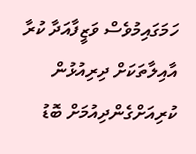ހަމަގައިމުވެސް ވަޒީފާއަދާ ކުރާ އާއިލާތަކަށް ދިރިއުޅުން ކުރިއަށްގެންދިއުމަށް ބޮޑު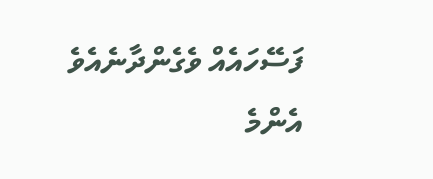ފަސޭހައެއް ވެގެންދާނެއެވެ
އެންމެ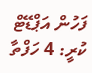ފަހުން އަޕްޑޭޓް ކުރީ: 4 ހަފްތާ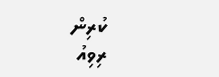ކުރިން
ރިވިއު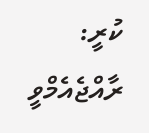ކުރީ: ރާއްޖެއެމްވީ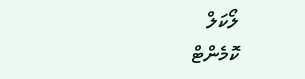ލޯކަލް
ކޮމެންޓް